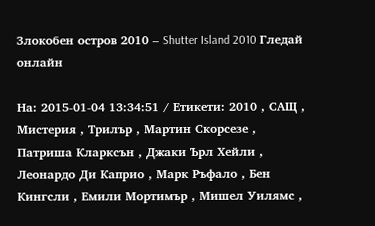Злокобен остров 2010 – Shutter Island 2010 Гледай онлайн

На: 2015-01-04 13:34:51 / Етикети: 2010 , САЩ , Мистерия , Трилър , Мартин Скорсезе , Патриша Кларксън , Джаки Ърл Хейли , Леонардо Ди Каприо , Марк Ръфало , Бен Кингсли , Емили Мортимър , Мишел Уилямс ,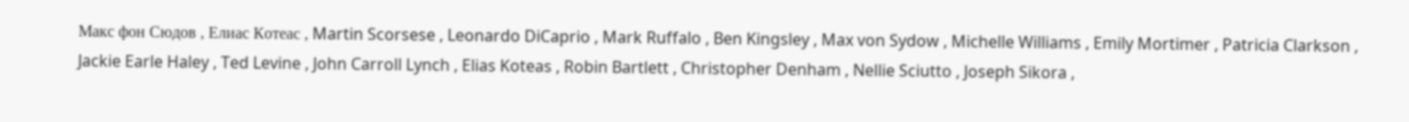Макс фон Сюдов , Елиас Котеас , Martin Scorsese , Leonardo DiCaprio , Mark Ruffalo , Ben Kingsley , Max von Sydow , Michelle Williams , Emily Mortimer , Patricia Clarkson , Jackie Earle Haley , Ted Levine , John Carroll Lynch , Elias Koteas , Robin Bartlett , Christopher Denham , Nellie Sciutto , Joseph Sikora ,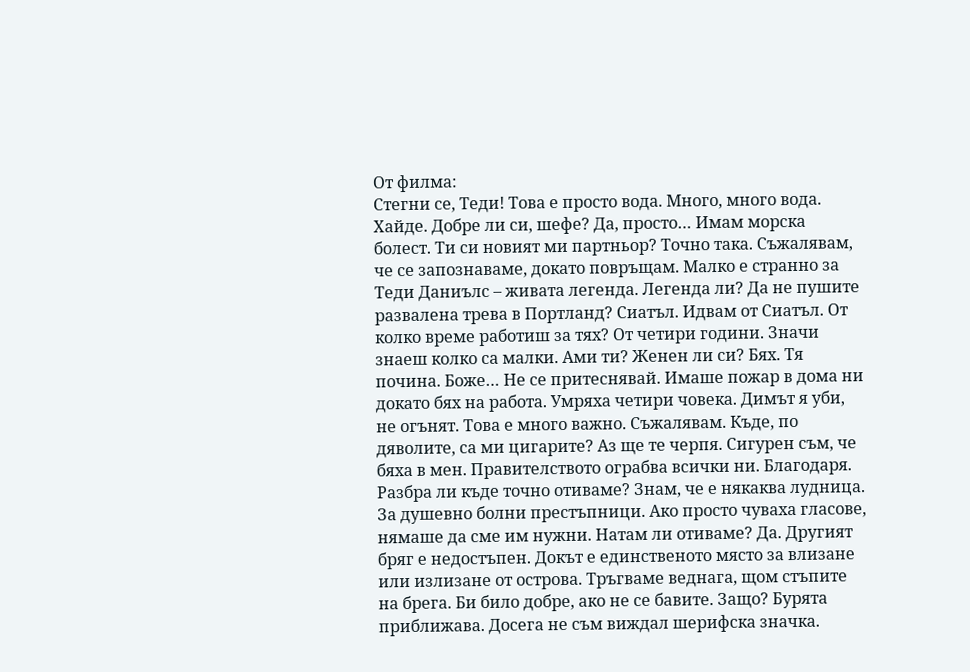От филма:
Стегни се, Теди! Това е просто вода. Много, много вода. Хайде. Добре ли си, шефе? Да, просто… Имам морска болест. Ти си новият ми партньор? Точно така. Съжалявам, че се запознаваме, докато повръщам. Малко е странно за Теди Даниълс – живата легенда. Легенда ли? Да не пушите развалена трева в Портланд? Сиатъл. Идвам от Сиатъл. От колко време работиш за тях? От четири години. Значи знаеш колко са малки. Ами ти? Женен ли си? Бях. Тя почина. Боже… Не се притеснявай. Имаше пожар в дома ни докато бях на работа. Умряха четири човека. Димът я уби, не огънят. Това е много важно. Съжалявам. Къде, по дяволите, са ми цигарите? Аз ще те черпя. Сигурен съм, че бяха в мен. Правителството ограбва всички ни. Благодаря. Разбра ли къде точно отиваме? Знам, че е някаква лудница. За душевно болни престъпници. Ако просто чуваха гласове, нямаше да сме им нужни. Натам ли отиваме? Да. Другият бряг е недостъпен. Докът е единственото място за влизане или излизане от острова. Тръгваме веднага, щом стъпите на брега. Би било добре, ако не се бавите. Защо? Бурята приближава. Досега не съм виждал шерифска значка.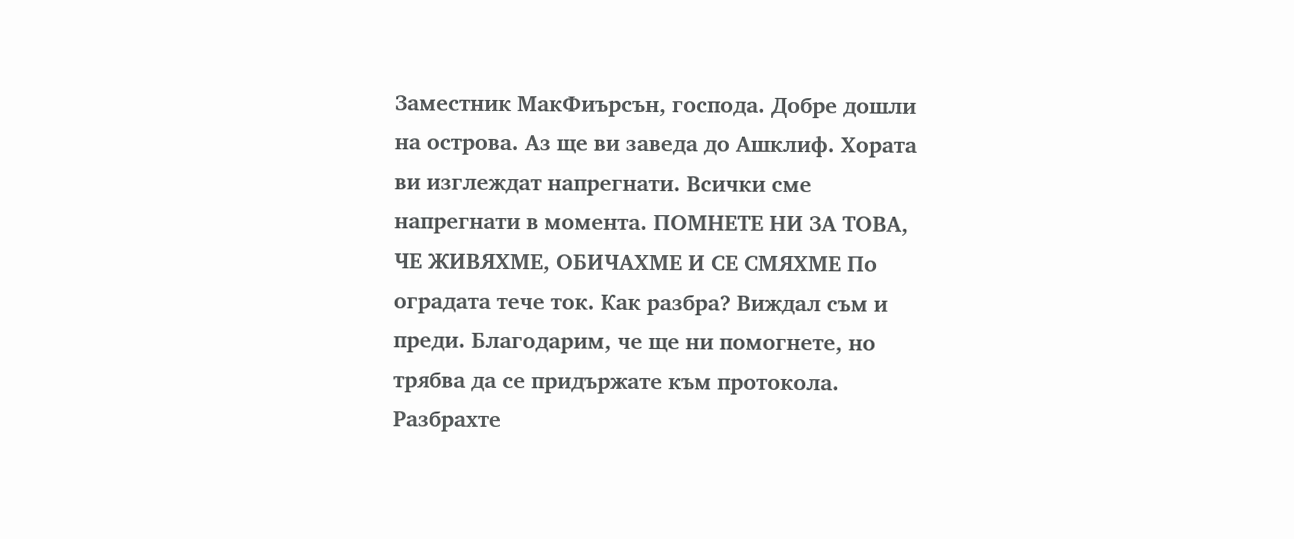Заместник МакФиърсън, господа. Добре дошли на острова. Аз ще ви заведа до Ашклиф. Хората ви изглеждат напрегнати. Всички сме напрегнати в момента. ПОМНЕТЕ НИ ЗА ТОВА, ЧЕ ЖИВЯХМЕ, ОБИЧАХМЕ И СЕ СМЯХМЕ По оградата тече ток. Как разбра? Виждал съм и преди. Благодарим, че ще ни помогнете, но трябва да се придържате към протокола. Разбрахте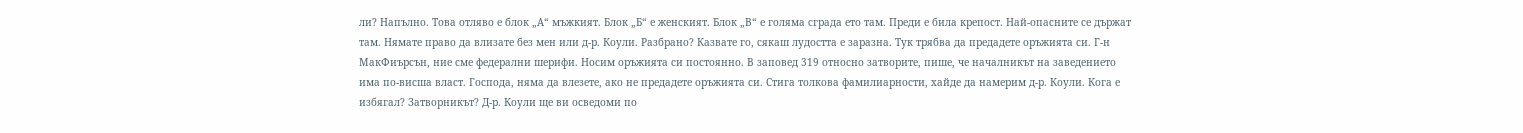ли? Напълно. Това отляво е блок „А“ мъжкият. Блок „Б“ е женският. Блок „В“ е голяма сграда ето там. Преди е била крепост. Най-опасните се държат там. Нямате право да влизате без мен или д-р. Коули. Разбрано? Казвате го, сякаш лудостта е заразна. Тук трябва да предадете оръжията си. Г-н МакФиърсън, ние сме федерални шерифи. Носим оръжията си постоянно. В заповед 319 относно затворите, пише, че началникът на заведението има по-висша власт. Господа, няма да влезете, ако не предадете оръжията си. Стига толкова фамилиарности, хайде да намерим д-р. Коули. Кога е избягал? Затворникът? Д-р. Коули ще ви осведоми по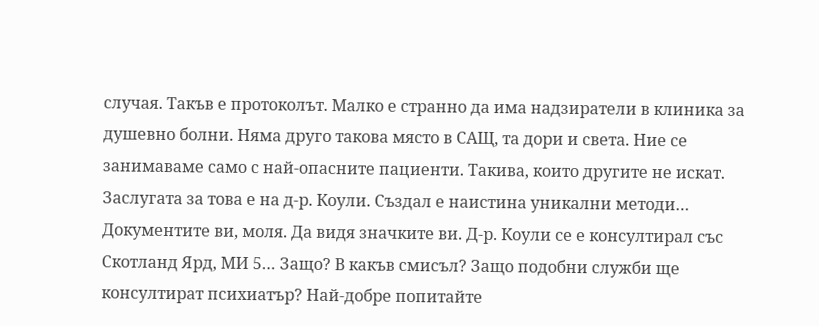случая. Такъв е протоколът. Малко е странно да има надзиратели в клиника за душевно болни. Няма друго такова място в САЩ, та дори и света. Ние се занимаваме само с най-опасните пациенти. Такива, които другите не искат. Заслугата за това е на д-р. Коули. Създал е наистина уникални методи… Документите ви, моля. Да видя значките ви. Д-р. Коули се е консултирал със Скотланд Ярд, МИ 5… Защо? В какъв смисъл? Защо подобни служби ще консултират психиатър? Най-добре попитайте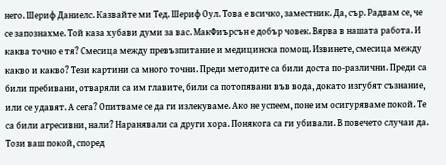него. Шериф Даниелс. Казвайте ми Тед. Шериф Оул. Това е всичко, заместник. Да, сър. Радвам се, че се запознахме. Той каза хубави думи за вас. МакФиърсън е добър човек. Вярва в нашата работа. И каква точно е тя? Смесица между превъзпитание и медицинска помощ. Извинете, смесица между какво и какво? Тези картини са много точни. Преди методите са били доста по-различни. Преди са били пребивани, отваряли са им главите, били са потопявани във вода, докато изгубят съзнание, или се удавят. А сега? Опитваме се да ги излекуваме. Ако не успеем, поне им осигуряваме покой. Те са били агресивни, нали? Наранявали са други хора. Понякога са ги убивали. В повечето случаи да. Този ваш покой, според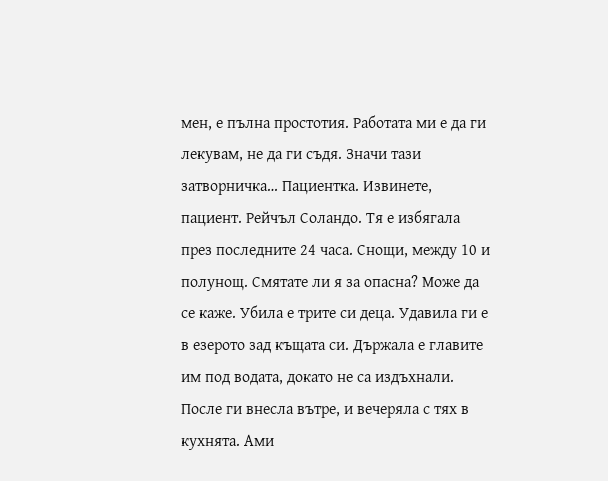мен, е пълна простотия. Работата ми е да ги лекувам, не да ги съдя. Значи тази затворничка… Пациентка. Извинете, пациент. Рейчъл Соландо. Тя е избягала през последните 24 часа. Снощи, между 10 и полунощ. Смятате ли я за опасна? Може да се каже. Убила е трите си деца. Удавила ги е в езерото зад къщата си. Държала е главите им под водата, докато не са издъхнали. После ги внесла вътре, и вечеряла с тях в кухнята. Ами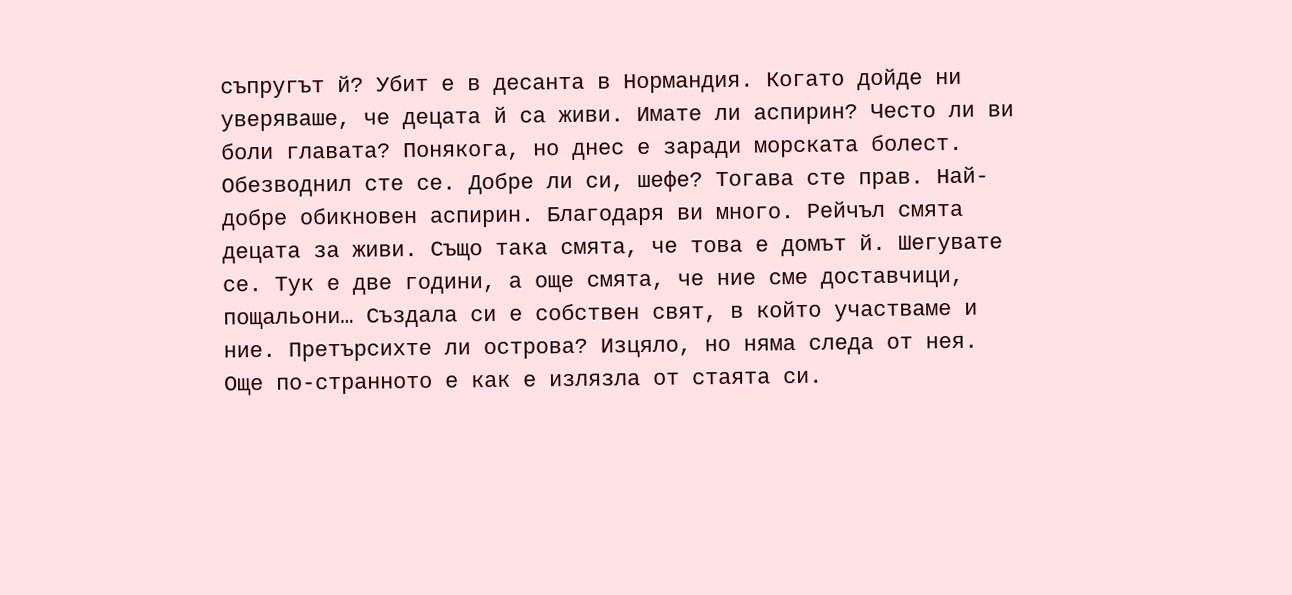съпругът й? Убит е в десанта в Нормандия. Когато дойде ни уверяваше, че децата й са живи. Имате ли аспирин? Често ли ви боли главата? Понякога, но днес е заради морската болест. Обезводнил сте се. Добре ли си, шефе? Тогава сте прав. Най-добре обикновен аспирин. Благодаря ви много. Рейчъл смята децата за живи. Също така смята, че това е домът й. Шегувате се. Тук е две години, а още смята, че ние сме доставчици, пощальони… Създала си е собствен свят, в който участваме и ние. Претърсихте ли острова? Изцяло, но няма следа от нея. Още по-странното е как е излязла от стаята си.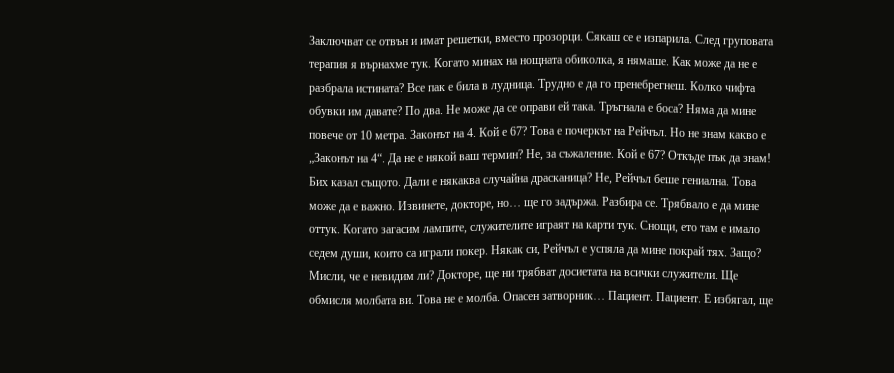Заключват се отвън и имат решетки, вместо прозорци. Сякаш се е изпарила. След груповата терапия я върнахме тук. Когато минах на нощната обиколка, я нямаше. Как може да не е разбрала истината? Все пак е била в лудница. Трудно е да го пренебрегнеш. Колко чифта обувки им давате? По два. Не може да се оправи ей така. Тръгнала е боса? Няма да мине повече от 10 метра. Законът на 4. Кой е 67? Това е почеркът на Рейчъл. Но не знам какво е „Законът на 4“. Да не е някой ваш термин? Не, за съжаление. Кой е 67? Откъде пък да знам! Бих казал същото. Дали е някаква случайна драсканица? Не, Рейчъл беше гениална. Това може да е важно. Извинете, докторе, но… ще го задържа. Разбира се. Трябвало е да мине оттук. Когато загасим лампите, служителите играят на карти тук. Снощи, ето там е имало седем души, които са играли покер. Някак си, Рейчъл е успяла да мине покрай тях. Защо? Мисли, че е невидим ли? Докторе, ще ни трябват досиетата на всички служители. Ще обмисля молбата ви. Това не е молба. Опасен затворник… Пациент. Пациент. Е избягал, ще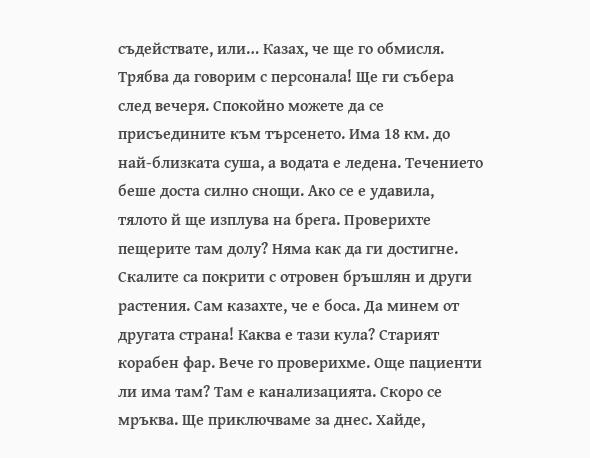съдействате, или… Казах, че ще го обмисля. Трябва да говорим с персонала! Ще ги събера след вечеря. Спокойно можете да се присъедините към търсенето. Има 18 км. до най-близката суша, а водата е ледена. Течението беше доста силно снощи. Ако се е удавила, тялото й ще изплува на брега. Проверихте пещерите там долу? Няма как да ги достигне. Скалите са покрити с отровен бръшлян и други растения. Сам казахте, че е боса. Да минем от другата страна! Каква е тази кула? Старият корабен фар. Вече го проверихме. Още пациенти ли има там? Там е канализацията. Скоро се мръква. Ще приключваме за днес. Хайде,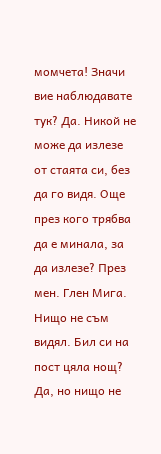момчета! Значи вие наблюдавате тук? Да. Никой не може да излезе от стаята си, без да го видя. Още през кого трябва да е минала, за да излезе? През мен. Глен Мига. Нищо не съм видял. Бил си на пост цяла нощ? Да, но нищо не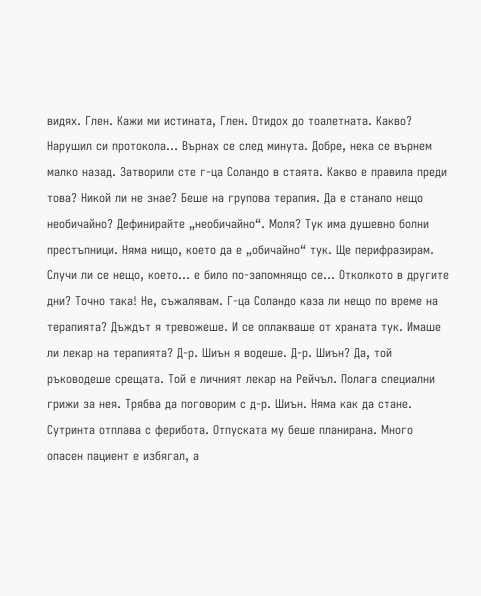видях. Глен. Кажи ми истината, Глен. Отидох до тоалетната. Какво? Нарушил си протокола… Върнах се след минута. Добре, нека се върнем малко назад. Затворили сте г-ца Соландо в стаята. Какво е правила преди това? Никой ли не знае? Беше на групова терапия. Да е станало нещо необичайно? Дефинирайте „необичайно“. Моля? Тук има душевно болни престъпници. Няма нищо, което да е „обичайно“ тук. Ще перифразирам. Случи ли се нещо, което… е било по-запомнящо се… Отколкото в другите дни? Точно така! Не, съжалявам. Г-ца Соландо каза ли нещо по време на терапията? Дъждът я тревожеше. И се оплакваше от храната тук. Имаше ли лекар на терапията? Д-р. Шиън я водеше. Д-р. Шиън? Да, той ръководеше срещата. Той е личният лекар на Рейчъл. Полага специални грижи за нея. Трябва да поговорим с д-р. Шиън. Няма как да стане. Сутринта отплава с ферибота. Отпуската му беше планирана. Много опасен пациент е избягал, а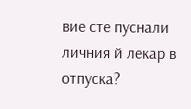вие сте пуснали личния й лекар в отпуска?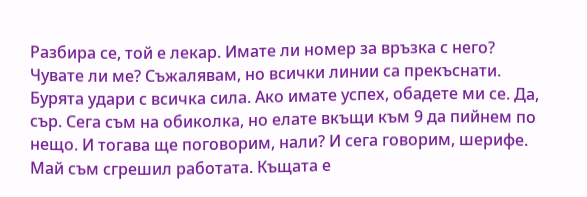Разбира се, той е лекар. Имате ли номер за връзка с него? Чувате ли ме? Съжалявам, но всички линии са прекъснати. Бурята удари с всичка сила. Ако имате успех, обадете ми се. Да, сър. Сега съм на обиколка, но елате вкъщи към 9 да пийнем по нещо. И тогава ще поговорим, нали? И сега говорим, шерифе. Май съм сгрешил работата. Къщата е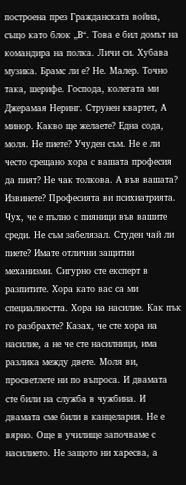построена през Гражданската война, също като блок „В“. Това е бил домът на командира на полка. Личи си. Хубава музика. Брамс ли е? Не. Малер. Точно така, шерифе. Господа, колегата ми Джерамая Неринг. Струнен квартет, А минор. Какво ще желаете? Една сода, моля. Не пиете? Учуден съм. Не е ли често срещано хора с вашата професия да пият? Не чак толкова. А във вашата? Извинете? Професията ви психиатрията. Чух, че е пълно с пияници във вашите среди. Не съм забелязал. Студен чай ли пиете? Имате отлични защитни механизми. Сигурно сте експерт в разпитите. Хора като вас са ми специалността. Хора на насилие. Как пък го разбрахте? Казах, че сте хора на насилие, а не че сте насилници, има разлика между двете. Моля ви, просветлете ни по въпроса. И двамата сте били на служба в чужбина. И двамата сме били в канцелария. Не е вярно. Още в училище започваме с насилието. Не защото ни харесва, а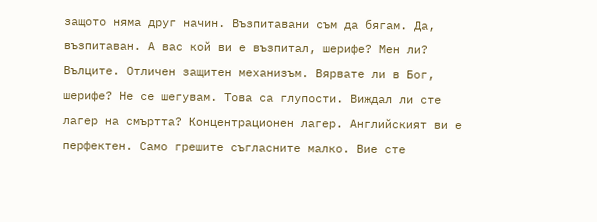защото няма друг начин. Възпитавани съм да бягам. Да, възпитаван. А вас кой ви е възпитал, шерифе? Мен ли? Вълците. Отличен защитен механизъм. Вярвате ли в Бог, шерифе? Не се шегувам. Това са глупости. Виждал ли сте лагер на смъртта? Концентрационен лагер. Английският ви е перфектен. Само грешите съгласните малко. Вие сте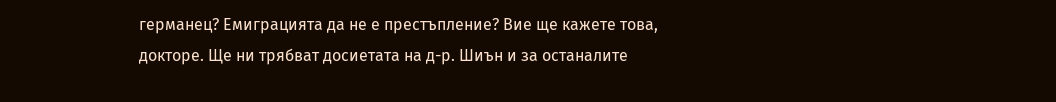германец? Емиграцията да не е престъпление? Вие ще кажете това, докторе. Ще ни трябват досиетата на д-р. Шиън и за останалите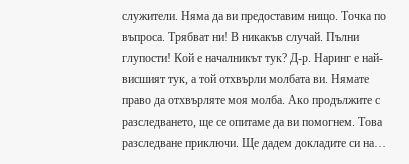служители. Няма да ви предоставим нищо. Точка по въпроса. Трябват ни! В никакъв случай. Пълни глупости! Кой е началникът тук? Д-р. Наринг е най-висшият тук, а той отхвърли молбата ви. Нямате право да отхвърляте моя молба. Ако продължите с разследването, ще се опитаме да ви помогнем. Това разследване приключи. Ще дадем докладите си на…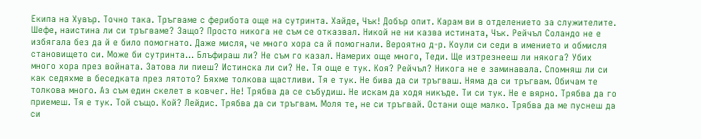Екипа на Хувър. Точно така. Тръгваме с ферибота още на сутринта. Хайде, Чък! Добър опит. Карам ви в отделението за служителите. Шефе, наистина ли си тръгваме? Защо? Просто никога не съм се отказвал. Никой не ни казва истината, Чък. Рейчъл Соландо не е избягала без да й е било помогнато. Даже мисля, че много хора са й помогнали. Вероятно д-р. Коули си седи в имението и обмисля становището си. Може би сутринта… Блъфираш ли? Не съм го казал. Намерих още много, Теди. Ще изтрезнееш ли някога? Убих много хора през войната. Затова ли пиеш? Истинска ли си? Не. Тя още е тук. Коя? Рейчъл? Никога не е заминавала. Спомняш ли си как седяхме в беседката през лятото? Бяхме толкова щастливи. Тя е тук. Не бива да си тръгваш. Няма да си тръгвам. Обичам те толкова много. Аз съм един скелет в ковчег. Не! Трябва да се събудиш. Не искам да ходя никъде. Ти си тук. Не е вярно. Трябва да го приемеш. Тя е тук. Той също. Кой? Лейдис. Трябва да си тръгвам. Моля те, не си тръгвай. Остани още малко. Трябва да ме пуснеш да си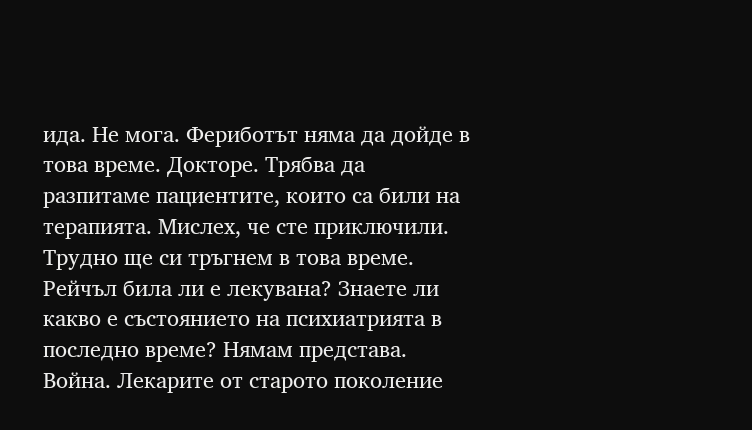ида. Не мога. Фериботът няма да дойде в това време. Докторе. Трябва да разпитаме пациентите, които са били на терапията. Мислех, че сте приключили. Трудно ще си тръгнем в това време. Рейчъл била ли е лекувана? Знаете ли какво е състоянието на психиатрията в последно време? Нямам представа. Война. Лекарите от старото поколение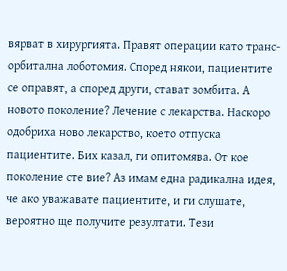вярват в хирургията. Правят операции като транс-орбитална лоботомия. Според някои, пациентите се оправят, а според други, стават зомбита. А новото поколение? Лечение с лекарства. Наскоро одобриха ново лекарство, което отпуска пациентите. Бих казал, ги опитомява. От кое поколение сте вие? Аз имам една радикална идея, че ако уважавате пациентите, и ги слушате, вероятно ще получите резултати. Тези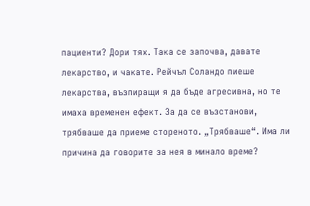пациенти? Дори тях. Така се започва, давате лекарство, и чакате. Рейчъл Соландо пиеше лекарства, възпиращи я да бъде агресивна, но те имаха временен ефект. За да се възстанови, трябваше да приеме стореното. „Трябваше“. Има ли причина да говорите за нея в минало време?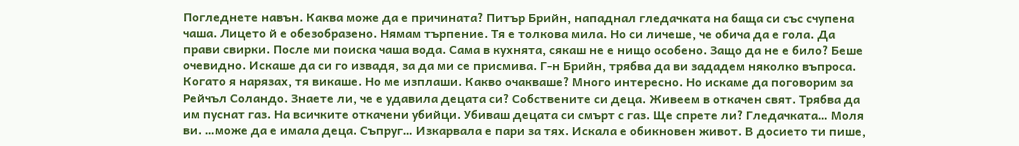Погледнете навън. Каква може да е причината? Питър Брийн, нападнал гледачката на баща си със счупена чаша. Лицето й е обезобразено. Нямам търпение. Тя е толкова мила. Но си личеше, че обича да е гола. Да прави свирки. После ми поиска чаша вода. Сама в кухнята, сякаш не е нищо особено. Защо да не е било? Беше очевидно. Искаше да си го извадя, за да ми се присмива. Г-н Брийн, трябва да ви зададем няколко въпроса. Когато я нарязах, тя викаше. Но ме изплаши. Какво очакваше? Много интересно. Но искаме да поговорим за Рейчъл Соландо. Знаете ли, че е удавила децата си? Собствените си деца. Живеем в откачен свят. Трябва да им пуснат газ. На всичките откачени убийци. Убиваш децата си смърт с газ. Ще спрете ли? Гледачката… Моля ви. …може да е имала деца. Съпруг… Изкарвала е пари за тях. Искала е обикновен живот. В досието ти пише,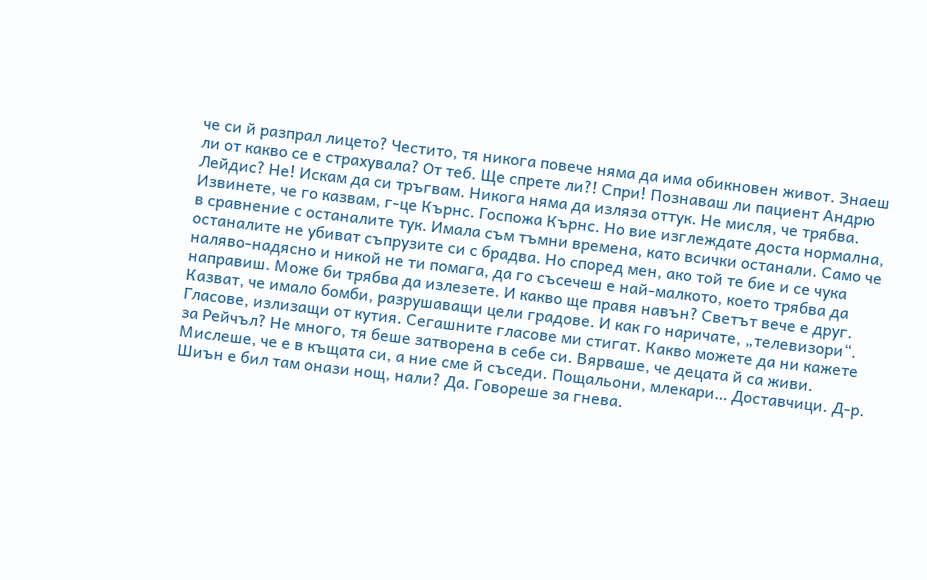че си й разпрал лицето? Честито, тя никога повече няма да има обикновен живот. Знаеш ли от какво се е страхувала? От теб. Ще спрете ли?! Спри! Познаваш ли пациент Андрю Лейдис? Не! Искам да си тръгвам. Никога няма да изляза оттук. Не мисля, че трябва. Извинете, че го казвам, г-це Кърнс. Госпожа Кърнс. Но вие изглеждате доста нормална, в сравнение с останалите тук. Имала съм тъмни времена, като всички останали. Само че останалите не убиват съпрузите си с брадва. Но според мен, ако той те бие и се чука наляво-надясно и никой не ти помага, да го съсечеш е най-малкото, което трябва да направиш. Може би трябва да излезете. И какво ще правя навън? Светът вече е друг. Казват, че имало бомби, разрушаващи цели градове. И как го наричате, „телевизори“. Гласове, излизащи от кутия. Сегашните гласове ми стигат. Какво можете да ни кажете за Рейчъл? Не много, тя беше затворена в себе си. Вярваше, че децата й са живи. Мислеше, че е в къщата си, а ние сме й съседи. Пощальони, млекари… Доставчици. Д-р. Шиън е бил там онази нощ, нали? Да. Говореше за гнева.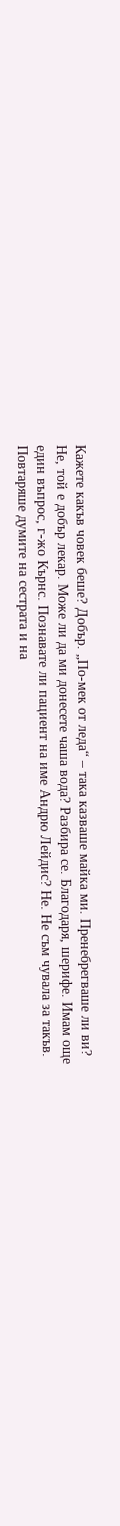Кажете какъв човек беше? Добър. „По-мек от леда“ – така казваше майка ми. Пренебрегваше ли ви? Не, той е добър лекар. Може ли да ми донесете чаша вода? Разбира се. Благодаря, шерифе. Имам още един въпрос, г-жо Кърнс. Познавате ли пациент на име Андрю Лейдис? Не. Не съм чувала за такъв. Повтаряше думите на сестрата и на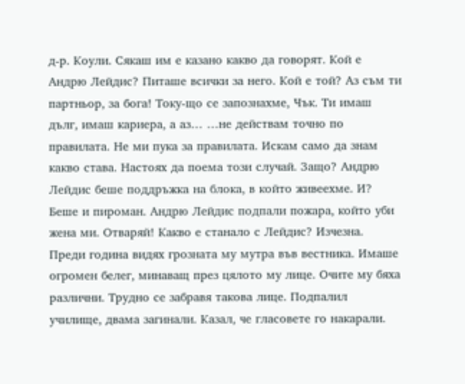д-р. Коули. Сякаш им е казано какво да говорят. Кой е Андрю Лейдис? Питаше всички за него. Кой е той? Аз съм ти партньор, за бога! Току-що се запознахме, Чък. Ти имаш дълг, имаш кариера, а аз… …не действам точно по правилата. Не ми пука за правилата. Искам само да знам какво става. Настоях да поема този случай. Защо? Андрю Лейдис беше поддръжка на блока, в който живеехме. И? Беше и пироман. Андрю Лейдис подпали пожара, който уби жена ми. Отваряй! Какво е станало с Лейдис? Изчезна. Преди година видях грозната му мутра във вестника. Имаше огромен белег, минаващ през цялото му лице. Очите му бяха различни. Трудно се забравя такова лице. Подпалил училище, двама загинали. Казал, че гласовете го накарали.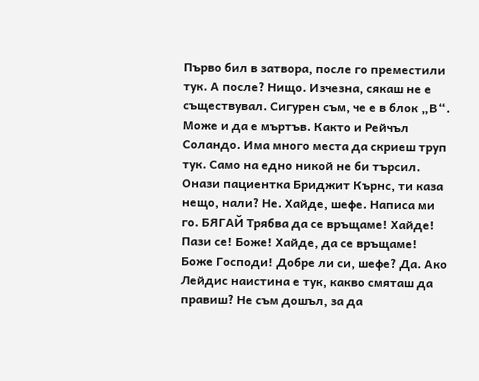Първо бил в затвора, после го преместили тук. А после? Нищо. Изчезна, сякаш не е съществувал. Сигурен съм, че е в блок „В“. Може и да е мъртъв. Както и Рейчъл Соландо. Има много места да скриеш труп тук. Само на едно никой не би търсил. Онази пациентка Бриджит Кърнс, ти каза нещо, нали? Не. Хайде, шефе. Написа ми го. БЯГАЙ Трябва да се връщаме! Хайде! Пази се! Боже! Хайде, да се връщаме! Боже Господи! Добре ли си, шефе? Да. Ако Лейдис наистина е тук, какво смяташ да правиш? Не съм дошъл, за да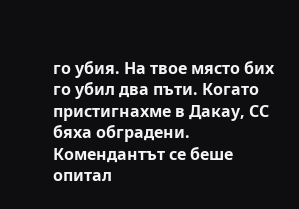го убия. На твое място бих го убил два пъти. Когато пристигнахме в Дакау, СС бяха обградени. Комендантът се беше опитал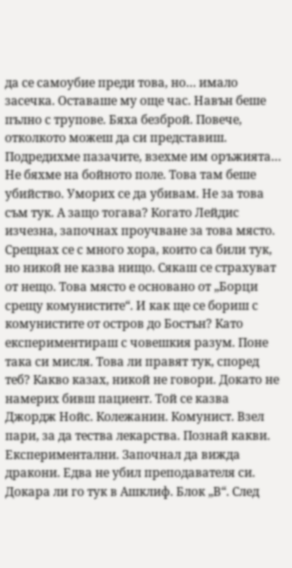да се самоубие преди това, но… имало засечка. Оставаше му още час. Навън беше пълно с трупове. Бяха безброй. Повече, отколкото можеш да си представиш. Подредихме пазачите, взехме им оръжията… Не бяхме на бойното поле. Това там беше убийство. Уморих се да убивам. Не за това съм тук. А защо тогава? Когато Лейдис изчезна, започнах проучване за това място. Срещнах се с много хора, които са били тук, но никой не казва нищо. Сякаш се страхуват от нещо. Това място е основано от „Борци срещу комунистите“. И как ще се бориш с комунистите от остров до Бостън? Като експериментираш с човешкия разум. Поне така си мисля. Това ли правят тук, според теб? Какво казах, никой не говори. Докато не намерих бивш пациент. Той се казва Джордж Нойс. Колежанин. Комунист. Взел пари, за да тества лекарства. Познай какви. Експериментални. Започнал да вижда дракони. Едва не убил преподавателя си. Докара ли го тук в Ашклиф. Блок „В“. След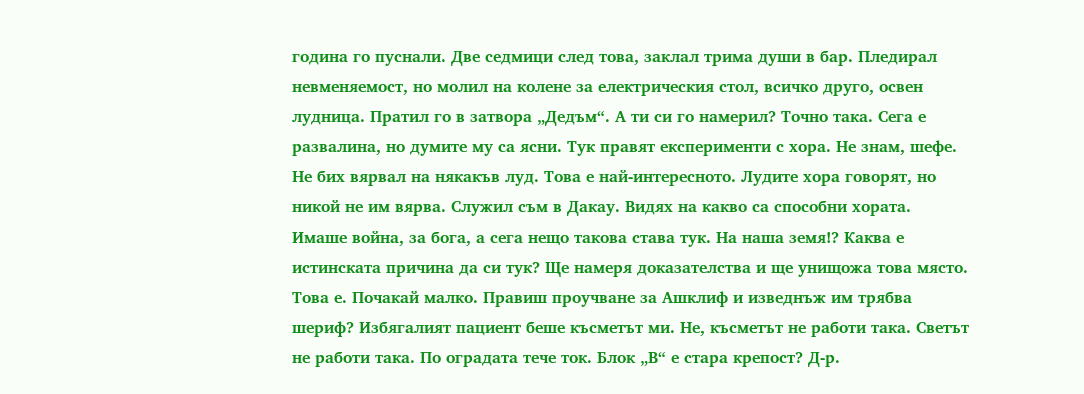година го пуснали. Две седмици след това, заклал трима души в бар. Пледирал невменяемост, но молил на колене за електрическия стол, всичко друго, освен лудница. Пратил го в затвора „Дедъм“. А ти си го намерил? Точно така. Сега е развалина, но думите му са ясни. Тук правят експерименти с хора. Не знам, шефе. Не бих вярвал на някакъв луд. Това е най-интересното. Лудите хора говорят, но никой не им вярва. Служил съм в Дакау. Видях на какво са способни хората. Имаше война, за бога, а сега нещо такова става тук. На наша земя!? Каква е истинската причина да си тук? Ще намеря доказателства и ще унищожа това място. Това е. Почакай малко. Правиш проучване за Ашклиф и изведнъж им трябва шериф? Избягалият пациент беше късметът ми. Не, късметът не работи така. Светът не работи така. По оградата тече ток. Блок „В“ е стара крепост? Д-р.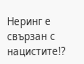Неринг е свързан с нацистите!?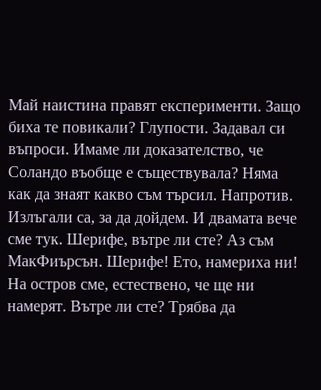Май наистина правят експерименти. Защо биха те повикали? Глупости. Задавал си въпроси. Имаме ли доказателство, че Соландо въобще е съществувала? Няма как да знаят какво съм търсил. Напротив. Излъгали са, за да дойдем. И двамата вече сме тук. Шерифе, вътре ли сте? Аз съм МакФиърсън. Шерифе! Ето, намериха ни! На остров сме, естествено, че ще ни намерят. Вътре ли сте? Трябва да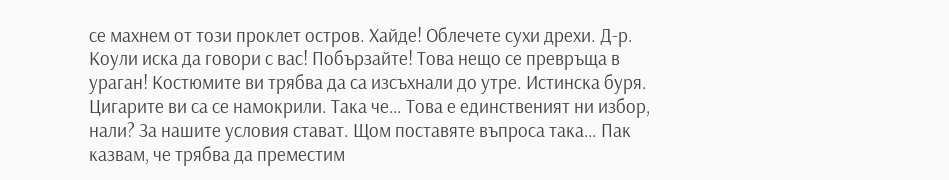се махнем от този проклет остров. Хайде! Облечете сухи дрехи. Д-р. Коули иска да говори с вас! Побързайте! Това нещо се превръща в ураган! Костюмите ви трябва да са изсъхнали до утре. Истинска буря. Цигарите ви са се намокрили. Така че… Това е единственият ни избор, нали? За нашите условия стават. Щом поставяте въпроса така… Пак казвам, че трябва да преместим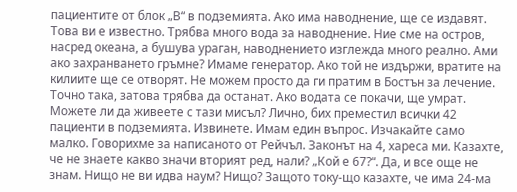пациентите от блок „В“ в подземията. Ако има наводнение, ще се издавят. Това ви е известно. Трябва много вода за наводнение. Ние сме на остров, насред океана, а бушува ураган, наводнението изглежда много реално. Ами ако захранването гръмне? Имаме генератор. Ако той не издържи, вратите на килиите ще се отворят. Не можем просто да ги пратим в Бостън за лечение. Точно така, затова трябва да останат. Ако водата се покачи, ще умрат. Можете ли да живеете с тази мисъл? Лично, бих преместил всички 42 пациенти в подземията. Извинете. Имам един въпрос. Изчакайте само малко. Говорихме за написаното от Рейчъл. Законът на 4, хареса ми. Казахте, че не знаете какво значи вторият ред, нали? „Кой е 67?“. Да, и все още не знам. Нищо не ви идва наум? Нищо? Защото току-що казахте, че има 24-ма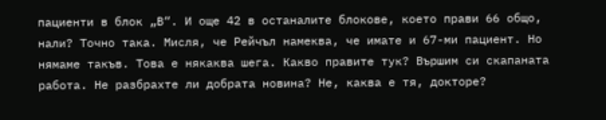пациенти в блок „В“. И още 42 в останалите блокове, което прави 66 общо, нали? Точно така. Мисля, че Рейчъл намеква, че имате и 67-ми пациент. Но нямаме такъв. Това е някаква шега. Какво правите тук? Вършим си скапаната работа. Не разбрахте ли добрата новина? Не, каква е тя, докторе?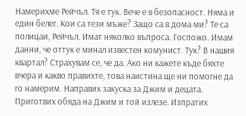Намерихме Рейчъл. Тя е тук. Вече е в безопасност. Няма и един белег. Кои са тези мъже? Защо са в дома ми? Те са полицаи, Рейчъл. Имат няколко въпроса. Госпожо. Имам данни, че оттук е минал известен комунист. Тук? В нашия квартал? Страхувам се, че да. Ако ни кажете къде бяхте вчера и какво правихте, това наистина ще ни помогне да го намерим. Направих закуска за Джим и децата. Приготвих обяда на Джим и той излезе. Изпратих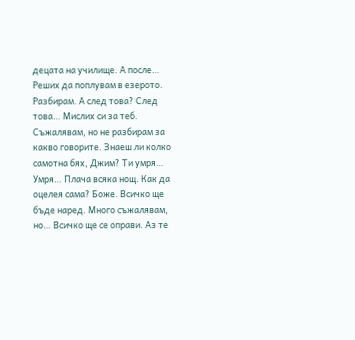децата на училище. А после… Реших да поплувам в езерото. Разбирам. А след това? След това… Мислих си за теб. Съжалявам, но не разбирам за какво говорите. Знаеш ли колко самотна бях, Джим? Ти умря… Умря… Плача всяка нощ. Как да оцелея сама? Боже. Всичко ще бъде наред. Много съжалявам, но… Всичко ще се оправи. Аз те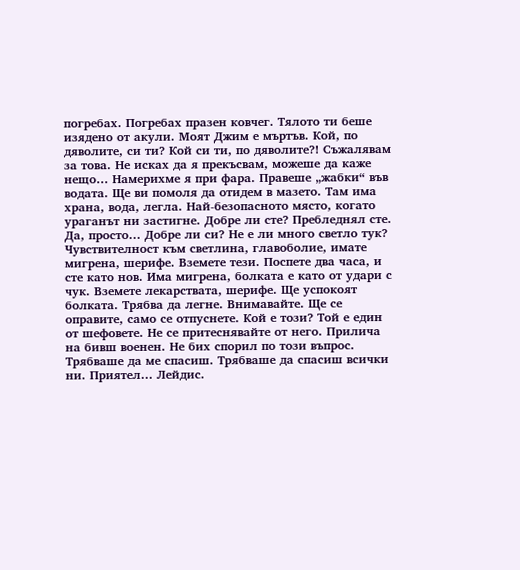погребах. Погребах празен ковчег. Тялото ти беше изядено от акули. Моят Джим е мъртъв. Кой, по дяволите, си ти? Кой си ти, по дяволите?! Съжалявам за това. Не исках да я прекъсвам, можеше да каже нещо… Намерихме я при фара. Правеше „жабки“ във водата. Ще ви помоля да отидем в мазето. Там има храна, вода, легла. Най-безопасното място, когато ураганът ни застигне. Добре ли сте? Пребледнял сте. Да, просто… Добре ли си? Не е ли много светло тук? Чувствителност към светлина, главоболие, имате мигрена, шерифе. Вземете тези. Поспете два часа, и сте като нов. Има мигрена, болката е като от удари с чук. Вземете лекарствата, шерифе. Ще успокоят болката. Трябва да легне. Внимавайте. Ще се оправите, само се отпуснете. Кой е този? Той е един от шефовете. Не се притеснявайте от него. Прилича на бивш военен. Не бих спорил по този въпрос. Трябваше да ме спасиш. Трябваше да спасиш всички ни. Приятел… Лейдис.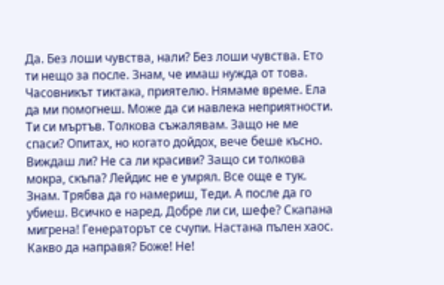Да. Без лоши чувства, нали? Без лоши чувства. Ето ти нещо за после. Знам, че имаш нужда от това. Часовникът тиктака, приятелю. Нямаме време. Ела да ми помогнеш. Може да си навлека неприятности. Ти си мъртъв. Толкова съжалявам. Защо не ме спаси? Опитах, но когато дойдох, вече беше късно. Виждаш ли? Не са ли красиви? Защо си толкова мокра, скъпа? Лейдис не е умрял. Все още е тук. Знам. Трябва да го намериш, Теди. А после да го убиеш. Всичко е наред. Добре ли си, шефе? Скапана мигрена! Генераторът се счупи. Настана пълен хаос. Какво да направя? Боже! Не!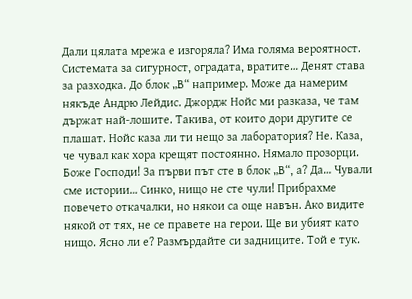Дали цялата мрежа е изгоряла? Има голяма вероятност. Системата за сигурност, оградата, вратите… Денят става за разходка. До блок „В“ например. Може да намерим някъде Андрю Лейдис. Джордж Нойс ми разказа, че там държат най-лошите. Такива, от които дори другите се плашат. Нойс каза ли ти нещо за лаборатория? Не. Каза, че чувал как хора крещят постоянно. Нямало прозорци. Боже Господи! За първи път сте в блок „В“, а? Да… Чували сме истории… Синко, нищо не сте чули! Прибрахме повечето откачалки, но някои са още навън. Ако видите някой от тях, не се правете на герои. Ще ви убият като нищо. Ясно ли е? Размърдайте си задниците. Той е тук.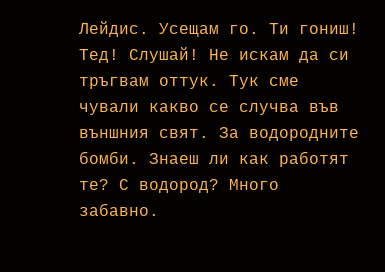Лейдис. Усещам го. Ти гониш! Тед! Слушай! Не искам да си тръгвам оттук. Тук сме чували какво се случва във външния свят. За водородните бомби. Знаеш ли как работят те? С водород? Много забавно.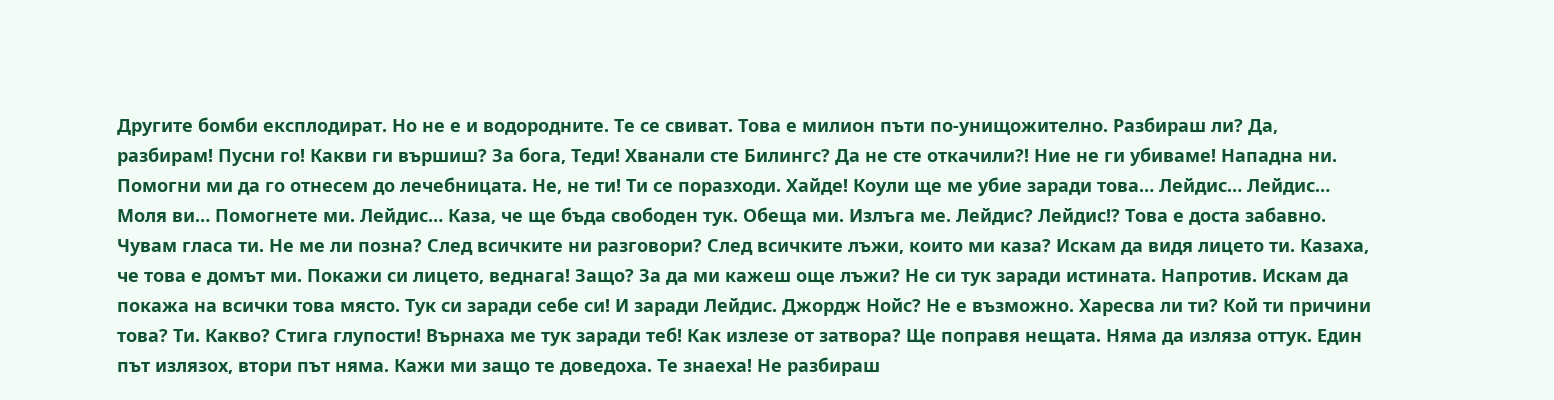Другите бомби експлодират. Но не е и водородните. Те се свиват. Това е милион пъти по-унищожително. Разбираш ли? Да, разбирам! Пусни го! Какви ги вършиш? За бога, Теди! Хванали сте Билингс? Да не сте откачили?! Ние не ги убиваме! Нападна ни. Помогни ми да го отнесем до лечебницата. Не, не ти! Ти се поразходи. Хайде! Коули ще ме убие заради това… Лейдис… Лейдис… Моля ви… Помогнете ми. Лейдис… Каза, че ще бъда свободен тук. Обеща ми. Излъга ме. Лейдис? Лейдис!? Това е доста забавно. Чувам гласа ти. Не ме ли позна? След всичките ни разговори? След всичките лъжи, които ми каза? Искам да видя лицето ти. Казаха, че това е домът ми. Покажи си лицето, веднага! Защо? За да ми кажеш още лъжи? Не си тук заради истината. Напротив. Искам да покажа на всички това място. Тук си заради себе си! И заради Лейдис. Джордж Нойс? Не е възможно. Харесва ли ти? Кой ти причини това? Ти. Какво? Стига глупости! Върнаха ме тук заради теб! Как излезе от затвора? Ще поправя нещата. Няма да изляза оттук. Един път излязох, втори път няма. Кажи ми защо те доведоха. Те знаеха! Не разбираш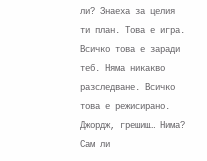ли? Знаеха за целия ти план. Това е игра. Всичко това е заради теб. Няма никакво разследване. Всичко това е режисирано. Джордж, грешиш… Нима? Сам ли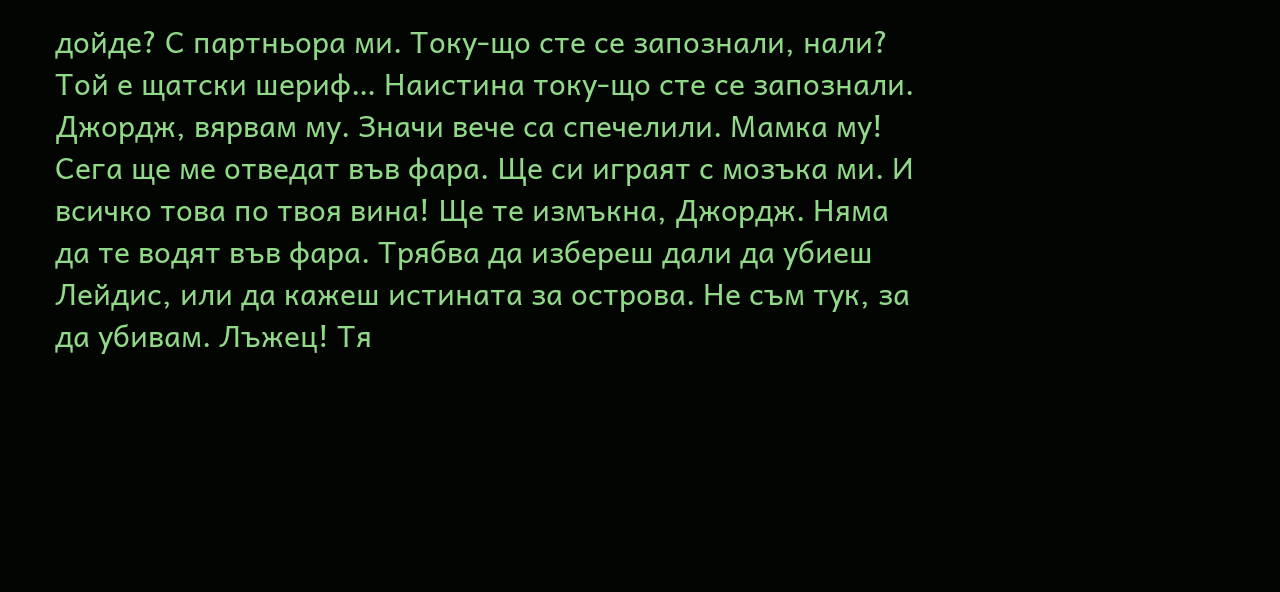дойде? С партньора ми. Току-що сте се запознали, нали? Той е щатски шериф… Наистина току-що сте се запознали. Джордж, вярвам му. Значи вече са спечелили. Мамка му! Сега ще ме отведат във фара. Ще си играят с мозъка ми. И всичко това по твоя вина! Ще те измъкна, Джордж. Няма да те водят във фара. Трябва да избереш дали да убиеш Лейдис, или да кажеш истината за острова. Не съм тук, за да убивам. Лъжец! Тя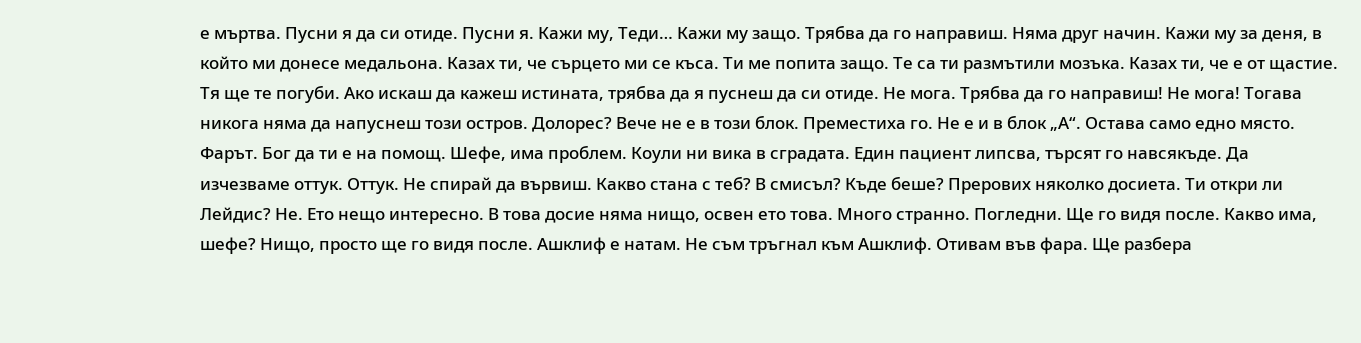е мъртва. Пусни я да си отиде. Пусни я. Кажи му, Теди… Кажи му защо. Трябва да го направиш. Няма друг начин. Кажи му за деня, в който ми донесе медальона. Казах ти, че сърцето ми се къса. Ти ме попита защо. Те са ти размътили мозъка. Казах ти, че е от щастие. Тя ще те погуби. Ако искаш да кажеш истината, трябва да я пуснеш да си отиде. Не мога. Трябва да го направиш! Не мога! Тогава никога няма да напуснеш този остров. Долорес? Вече не е в този блок. Преместиха го. Не е и в блок „А“. Остава само едно място. Фарът. Бог да ти е на помощ. Шефе, има проблем. Коули ни вика в сградата. Един пациент липсва, търсят го навсякъде. Да изчезваме оттук. Оттук. Не спирай да вървиш. Какво стана с теб? В смисъл? Къде беше? Прерових няколко досиета. Ти откри ли Лейдис? Не. Ето нещо интересно. В това досие няма нищо, освен ето това. Много странно. Погледни. Ще го видя после. Какво има, шефе? Нищо, просто ще го видя после. Ашклиф е натам. Не съм тръгнал към Ашклиф. Отивам във фара. Ще разбера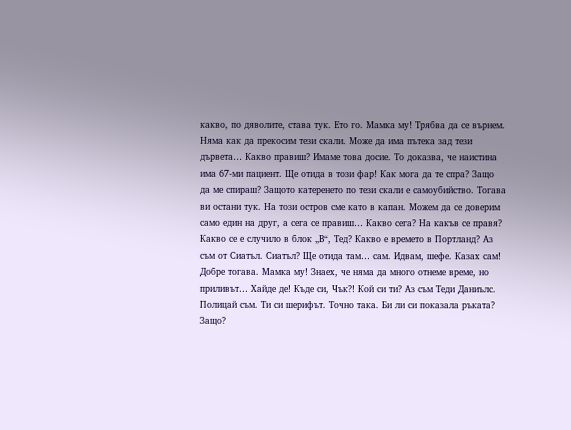какво, по дяволите, става тук. Ето го. Мамка му! Трябва да се върнем. Няма как да прекосим тези скали. Може да има пътека зад тези дървета… Какво правиш? Имаме това досие. То доказва, че наистина има 67-ми пациент. Ще отида в този фар! Как мога да те спра? Защо да ме спираш? Защото катеренето по тези скали е самоубийство. Тогава ви остани тук. На този остров сме като в капан. Можем да се доверим само един на друг, а сега се правиш… Какво сега? На какъв се правя? Какво се е случило в блок „В“, Тед? Какво е времето в Портланд? Аз съм от Сиатъл. Сиатъл? Ще отида там… сам. Идвам, шефе. Казах сам! Добре тогава. Мамка му! Знаех, че няма да много отнеме време, но приливът… Хайде де! Къде си, Чък?! Кой си ти? Аз съм Теди Даниълс. Полицай съм. Ти си шерифът. Точно така. Би ли си показала ръката? Защо?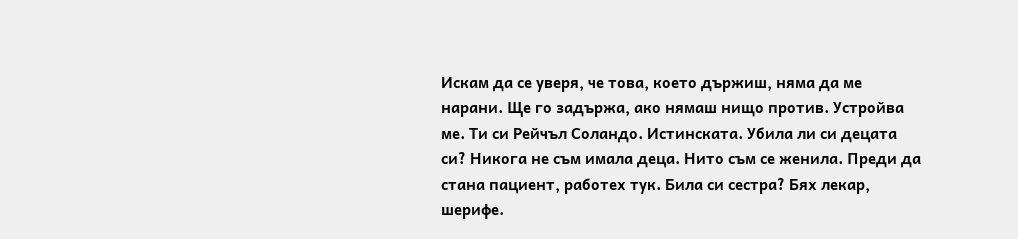Искам да се уверя, че това, което държиш, няма да ме нарани. Ще го задържа, ако нямаш нищо против. Устройва ме. Ти си Рейчъл Соландо. Истинската. Убила ли си децата си? Никога не съм имала деца. Нито съм се женила. Преди да стана пациент, работех тук. Била си сестра? Бях лекар, шерифе.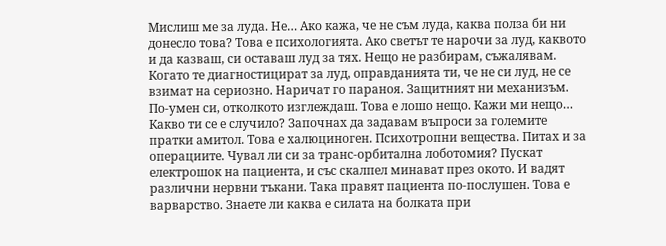Мислиш ме за луда. Не… Ако кажа, че не съм луда, каква полза би ни донесло това? Това е психологията. Ако светът те нарочи за луд, каквото и да казваш, си оставаш луд за тях. Нещо не разбирам, съжалявам. Когато те диагностицират за луд, оправданията ти, че не си луд, не се взимат на сериозно. Наричат го параноя. Защитният ни механизъм. По-умен си, отколкото изглеждаш. Това е лошо нещо. Кажи ми нещо… Какво ти се е случило? Започнах да задавам въпроси за големите пратки амитол. Това е халюциноген. Психотропни вещества. Питах и за операциите. Чувал ли си за транс-орбитална лоботомия? Пускат електрошок на пациента, и със скалпел минават през окото. И вадят различни нервни тъкани. Така правят пациента по-послушен. Това е варварство. Знаете ли каква е силата на болката при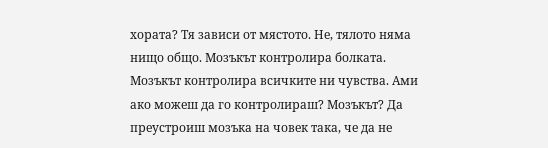хората? Тя зависи от мястото. Не, тялото няма нищо общо. Мозъкът контролира болката. Мозъкът контролира всичките ни чувства. Ами ако можеш да го контролираш? Мозъкът? Да преустроиш мозъка на човек така, че да не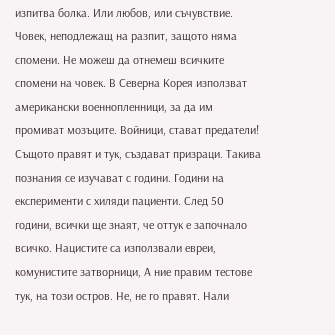изпитва болка. Или любов, или съчувствие. Човек, неподлежащ на разпит, защото няма спомени. Не можеш да отнемеш всичките спомени на човек. В Северна Корея използват американски военнопленници, за да им промиват мозъците. Войници, стават предатели! Същото правят и тук, създават призраци. Такива познания се изучават с години. Години на експерименти с хиляди пациенти. След 50 години, всички ще знаят, че оттук е започнало всичко. Нацистите са използвали евреи, комунистите затворници, А ние правим тестове тук, на този остров. Не, не го правят. Нали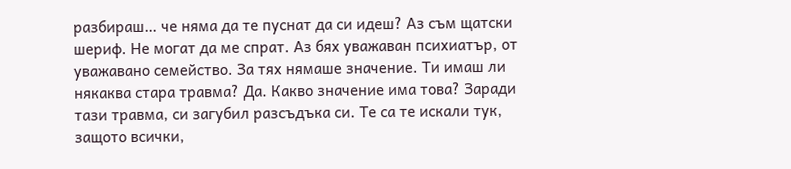разбираш… че няма да те пуснат да си идеш? Аз съм щатски шериф. Не могат да ме спрат. Аз бях уважаван психиатър, от уважавано семейство. За тях нямаше значение. Ти имаш ли някаква стара травма? Да. Какво значение има това? Заради тази травма, си загубил разсъдъка си. Те са те искали тук, защото всички,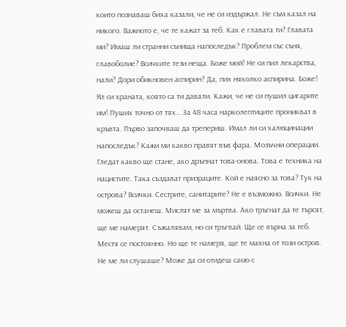които познаваш биха казали, че не си издържал. Не съм казал на никого. Важното е, че те кажат за теб. Как е главата ти? Главата ми? Имаш ли странни сънища напоследък? Проблем със съня, главоболие? Всичките тези неща. Боже мой! Не си пил лекарства, нали? Дори обикновен аспирин? Да, пих няколко аспирина. Боже! Ял си храната, която са ти давали. Кажи, че не си пушил цигарите им! Пуших точно от тях… За 48 часа нарколептиците проникват в кръвта. Първо започваш да трепериш. Имал ли си халюцинации напоследък? Кажи ми какво правят във фара. Мозъчни операции. Гледат какво ще стане, ако дръпнат това-онова. Това е техника на нацистите. Така създават призраците. Кой е наясно за това? Тук на острова? Всички. Сестрите, санитарите? Не е възможно. Всички. Не можеш да останеш. Мислят ме за мъртва. Ако тръгнат да те търсят, ще ме намерят. Съжалявам, но си тръгвай. Ще се върна за теб. Местя се постоянно. Но ще те намеря, ще те махна от този остров. Не ме ли слушаше? Може да си отидеш само с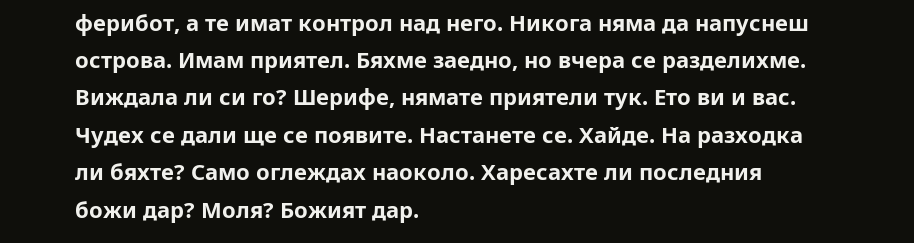ферибот, а те имат контрол над него. Никога няма да напуснеш острова. Имам приятел. Бяхме заедно, но вчера се разделихме. Виждала ли си го? Шерифе, нямате приятели тук. Ето ви и вас. Чудех се дали ще се появите. Настанете се. Хайде. На разходка ли бяхте? Само оглеждах наоколо. Харесахте ли последния божи дар? Моля? Божият дар.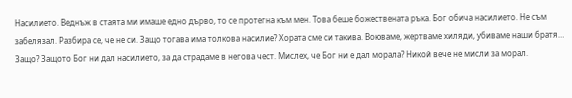Насилието. Веднъж в стаята ми имаше едно дърво, то се протегна към мен. Това беше божествената ръка. Бог обича насилието. Не съм забелязал. Разбира се, че не си. Защо тогава има толкова насилие? Хората сме си такива. Воюваме, жертваме хиляди, убиваме наши братя… Защо? Защото Бог ни дал насилието, за да страдаме в негова чест. Мислех, че Бог ни е дал морала? Никой вече не мисли за морал.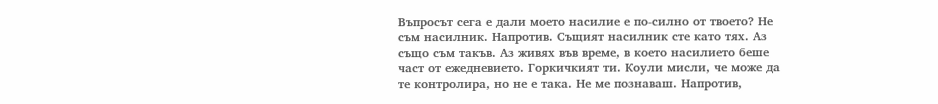Въпросът сега е дали моето насилие е по-силно от твоето? Не съм насилник. Напротив. Същият насилник сте като тях. Аз също съм такъв. Аз живях във време, в което насилието беше част от ежедневието. Горкичкият ти. Коули мисли, че може да те контролира, но не е така. Не ме познаваш. Напротив,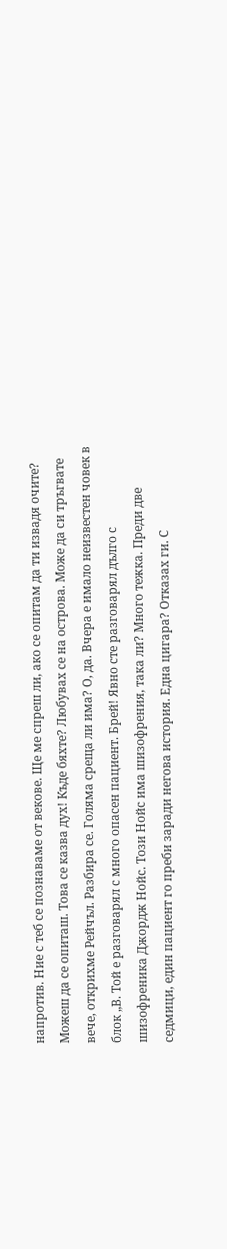напротив. Ние с теб се познаваме от векове. Ще ме спреш ли, ако се опитам да ти извадя очите? Можеш да се опиташ. Това се казва дух! Къде бяхте? Любувах се на острова. Може да си тръгвате вече, открихме Рейчъл. Разбира се. Голяма среща ли има? О, да. Вчера е имало неизвестен човек в блок „В. Той е разговарял с много опасен пациент. Брей! Явно сте разговарял дълго с шизофреника Джордж Нойс. Този Нойс има шизофрения, така ли? Много тежка. Преди две седмици, един пациент го преби заради негова история. Една цигара? Отказах ги. С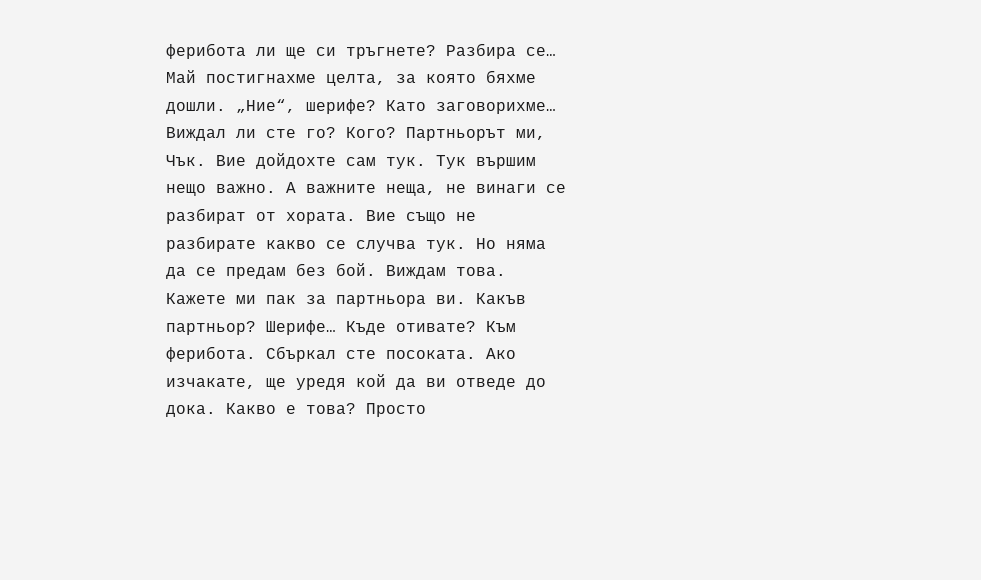ферибота ли ще си тръгнете? Разбира се… Май постигнахме целта, за която бяхме дошли. „Ние“, шерифе? Като заговорихме… Виждал ли сте го? Кого? Партньорът ми, Чък. Вие дойдохте сам тук. Тук вършим нещо важно. А важните неща, не винаги се разбират от хората. Вие също не разбирате какво се случва тук. Но няма да се предам без бой. Виждам това. Кажете ми пак за партньора ви. Какъв партньор? Шерифе… Къде отивате? Към ферибота. Сбъркал сте посоката. Ако изчакате, ще уредя кой да ви отведе до дока. Какво е това? Просто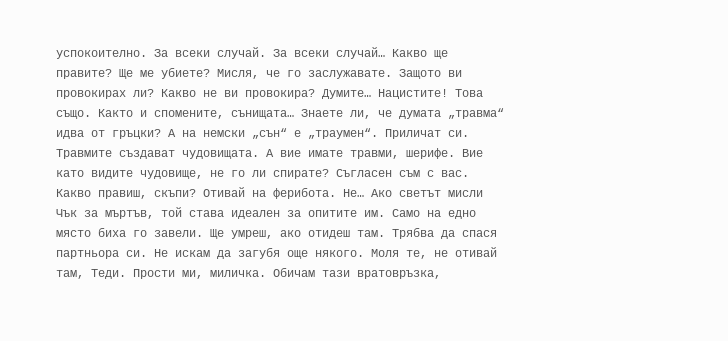успокоително. За всеки случай. За всеки случай… Какво ще правите? Ще ме убиете? Мисля, че го заслужавате. Защото ви провокирах ли? Какво не ви провокира? Думите… Нацистите! Това също. Както и спомените, сънищата… Знаете ли, че думата „травма“ идва от гръцки? А на немски „сън“ е „траумен“. Приличат си. Травмите създават чудовищата. А вие имате травми, шерифе. Вие като видите чудовище, не го ли спирате? Съгласен съм с вас. Какво правиш, скъпи? Отивай на ферибота. Не… Ако светът мисли Чък за мъртъв, той става идеален за опитите им. Само на едно място биха го завели. Ще умреш, ако отидеш там. Трябва да спася партньора си. Не искам да загубя още някого. Моля те, не отивай там, Теди. Прости ми, миличка. Обичам тази вратовръзка,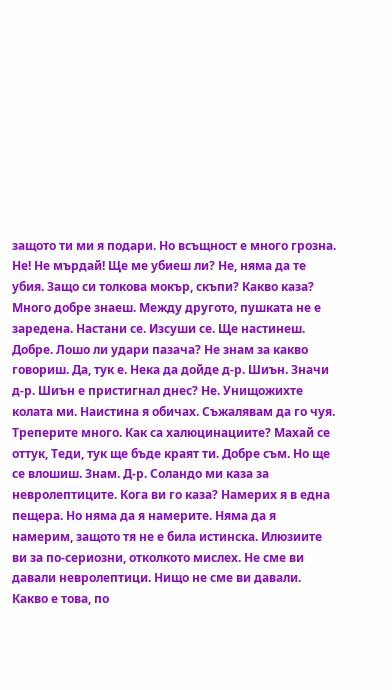защото ти ми я подари. Но всъщност е много грозна. Не! Не мърдай! Ще ме убиеш ли? Не, няма да те убия. Защо си толкова мокър, скъпи? Какво каза? Много добре знаеш. Между другото, пушката не е заредена. Настани се. Изсуши се. Ще настинеш. Добре. Лошо ли удари пазача? Не знам за какво говориш. Да, тук е. Нека да дойде д-р. Шиън. Значи д-р. Шиън е пристигнал днес? Не. Унищожихте колата ми. Наистина я обичах. Съжалявам да го чуя. Треперите много. Как са халюцинациите? Махай се оттук, Теди, тук ще бъде краят ти. Добре съм. Но ще се влошиш. Знам. Д-р. Соландо ми каза за невролептиците. Кога ви го каза? Намерих я в една пещера. Но няма да я намерите. Няма да я намерим, защото тя не е била истинска. Илюзиите ви за по-сериозни, отколкото мислех. Не сме ви давали невролептици. Нищо не сме ви давали. Какво е това, по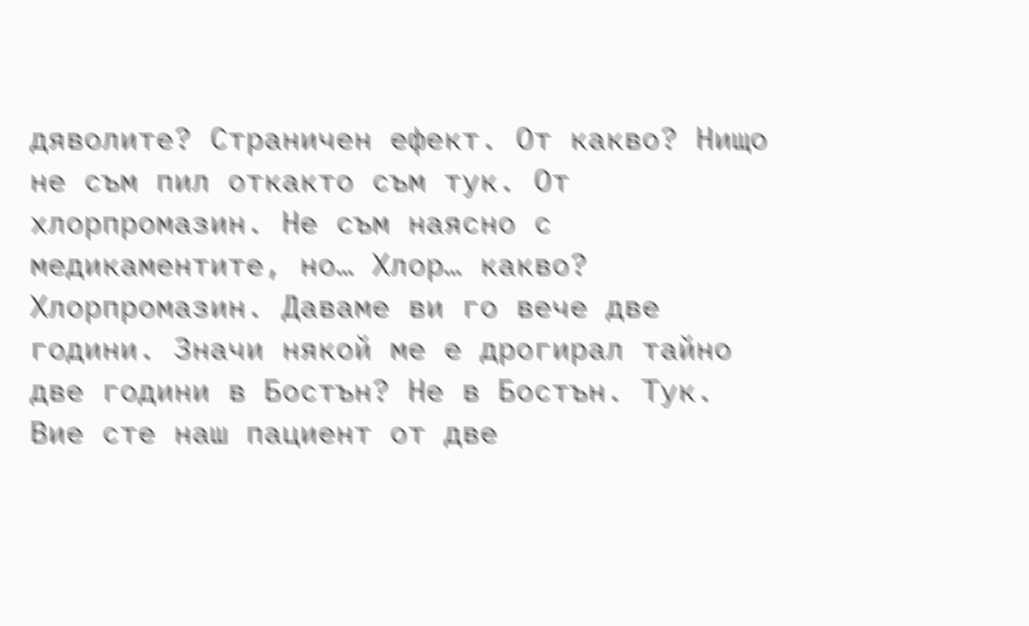дяволите? Страничен ефект. От какво? Нищо не съм пил откакто съм тук. От хлорпромазин. Не съм наясно с медикаментите, но… Хлор… какво? Хлорпромазин. Даваме ви го вече две години. Значи някой ме е дрогирал тайно две години в Бостън? Не в Бостън. Тук. Вие сте наш пациент от две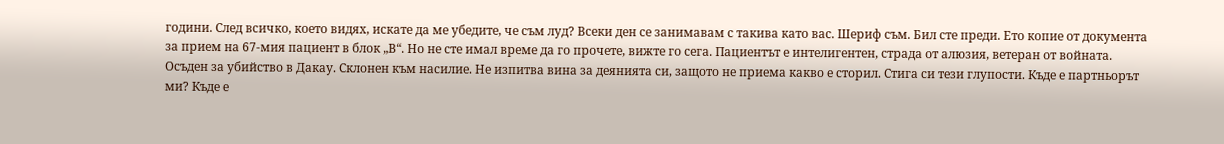години. След всичко, което видях, искате да ме убедите, че съм луд? Всеки ден се занимавам с такива като вас. Шериф съм. Бил сте преди. Ето копие от документа за прием на 67-мия пациент в блок „В“. Но не сте имал време да го прочете, вижте го сега. Пациентът е интелигентен, страда от алюзия, ветеран от войната. Осъден за убийство в Дакау. Склонен към насилие. Не изпитва вина за деянията си, защото не приема какво е сторил. Стига си тези глупости. Къде е партньорът ми? Къде е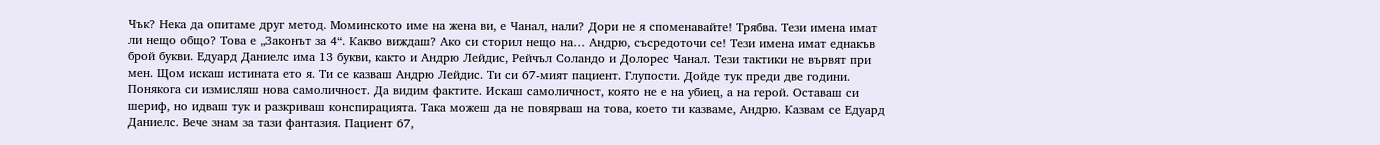Чък? Нека да опитаме друг метод. Моминското име на жена ви, е Чанал, нали? Дори не я споменавайте! Трябва. Тези имена имат ли нещо общо? Това е „Законът за 4“. Какво виждаш? Ако си сторил нещо на… Андрю, съсредоточи се! Тези имена имат еднакъв брой букви. Едуард Даниелс има 13 букви, както и Андрю Лейдис, Рейчъл Соландо и Долорес Чанал. Тези тактики не вървят при мен. Щом искаш истината ето я. Ти се казваш Андрю Лейдис. Ти си 67-мият пациент. Глупости. Дойде тук преди две години. Понякога си измисляш нова самоличност. Да видим фактите. Искаш самоличност, която не е на убиец, а на герой. Оставаш си шериф, но идваш тук и разкриваш конспирацията. Така можеш да не повярваш на това, което ти казваме, Андрю. Казвам се Едуард Даниелс. Вече знам за тази фантазия. Пациент 67,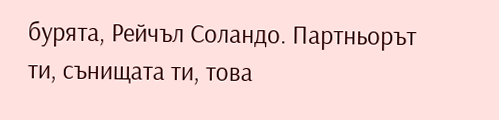бурята, Рейчъл Соландо. Партньорът ти, сънищата ти, това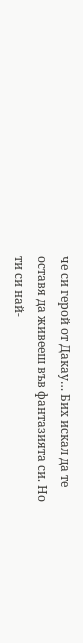че си герой от Дакау… Бих искал да те оставя да живееш във фантазията си. Но ти си най-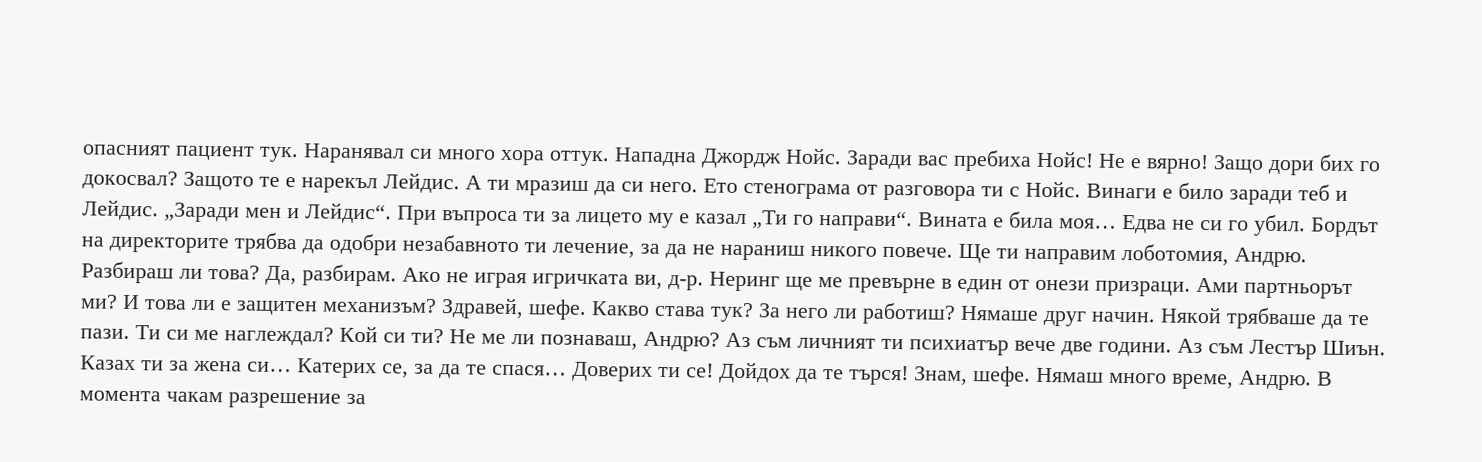опасният пациент тук. Наранявал си много хора оттук. Нападна Джордж Нойс. Заради вас пребиха Нойс! Не е вярно! Защо дори бих го докосвал? Защото те е нарекъл Лейдис. А ти мразиш да си него. Ето стенограма от разговора ти с Нойс. Винаги е било заради теб и Лейдис. „Заради мен и Лейдис“. При въпроса ти за лицето му е казал „Ти го направи“. Вината е била моя… Едва не си го убил. Бордът на директорите трябва да одобри незабавното ти лечение, за да не нараниш никого повече. Ще ти направим лоботомия, Андрю. Разбираш ли това? Да, разбирам. Ако не играя игричката ви, д-р. Неринг ще ме превърне в един от онези призраци. Ами партньорът ми? И това ли е защитен механизъм? Здравей, шефе. Какво става тук? За него ли работиш? Нямаше друг начин. Някой трябваше да те пази. Ти си ме наглеждал? Кой си ти? Не ме ли познаваш, Андрю? Аз съм личният ти психиатър вече две години. Аз съм Лестър Шиън. Казах ти за жена си… Катерих се, за да те спася… Доверих ти се! Дойдох да те търся! Знам, шефе. Нямаш много време, Андрю. В момента чакам разрешение за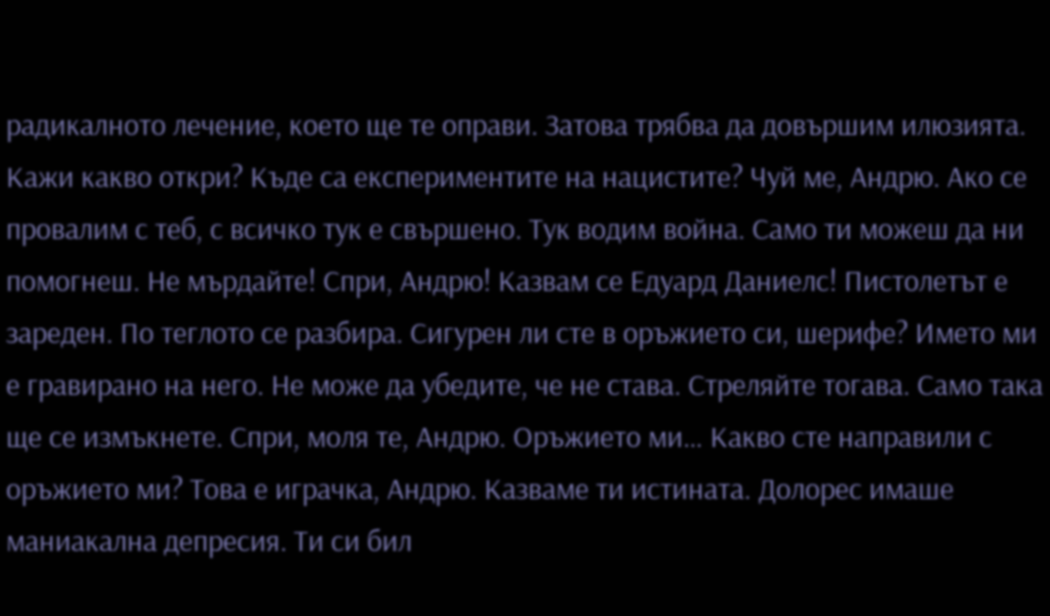радикалното лечение, което ще те оправи. Затова трябва да довършим илюзията. Кажи какво откри? Къде са експериментите на нацистите? Чуй ме, Андрю. Ако се провалим с теб, с всичко тук е свършено. Тук водим война. Само ти можеш да ни помогнеш. Не мърдайте! Спри, Андрю! Казвам се Едуард Даниелс! Пистолетът е зареден. По теглото се разбира. Сигурен ли сте в оръжието си, шерифе? Името ми е гравирано на него. Не може да убедите, че не става. Стреляйте тогава. Само така ще се измъкнете. Спри, моля те, Андрю. Оръжието ми… Какво сте направили с оръжието ми? Това е играчка, Андрю. Казваме ти истината. Долорес имаше маниакална депресия. Ти си бил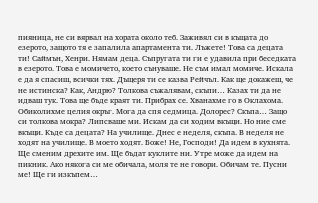пияница, не си вярвал на хората около теб. Заживял си в къщата до езерото, защото тя е запалила апартамента ти. Лъжете! Това са децата ти! Саймън, Хенри. Нямам деца. Съпругата ти ги е удавила при беседката в езерото. Това е момичето, което сънуваше. Не съм имал момиче. Искала е да я спасиш, всички тях. Дъщеря ти се казва Рейчъл. Как ще докажеш, че не истинска? Как, Андрю? Толкова съжалявам, скъпи… Казах ти да не идваш тук. Това ще бъде краят ти. Прибрах се. Хванахме го в Оклахома. Обиколихме целия окръг. Мога да спя седмица. Долорес? Скъпа… Защо си толкова мокра? Липсваше ми. Искам да си ходим вкъщи. Но ние сме вкъщи. Къде са децата? На училище. Днес е неделя, скъпа. В неделя не ходят на училище. В моето ходят. Боже! Не, Господи! Да идем в кухнята. Ще сменим дрехите им. Ще бъдат куклите ни. Утре може да идем на пикник. Ако някога си ме обичала, моля те не говори. Обичам те. Пусни ме! Ще ги изкъпем…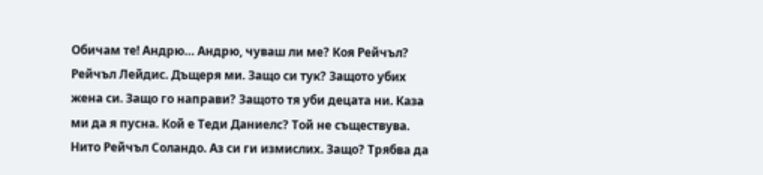Обичам те! Андрю… Андрю, чуваш ли ме? Коя Рейчъл? Рейчъл Лейдис. Дъщеря ми. Защо си тук? Защото убих жена си. Защо го направи? Защото тя уби децата ни. Каза ми да я пусна. Кой е Теди Даниелс? Той не съществува. Нито Рейчъл Соландо. Аз си ги измислих. Защо? Трябва да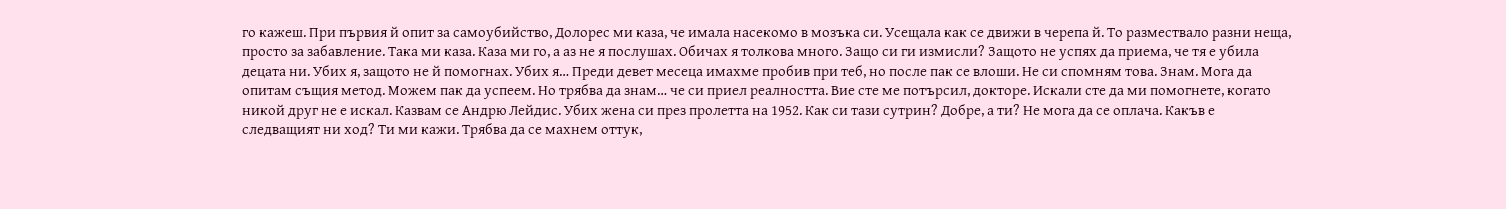го кажеш. При първия й опит за самоубийство, Долорес ми каза, че имала насекомо в мозъка си. Усещала как се движи в черепа й. То размествало разни неща, просто за забавление. Така ми каза. Каза ми го, а аз не я послушах. Обичах я толкова много. Защо си ги измисли? Защото не успях да приема, че тя е убила децата ни. Убих я, защото не й помогнах. Убих я… Преди девет месеца имахме пробив при теб, но после пак се влоши. Не си спомням това. Знам. Мога да опитам същия метод. Можем пак да успеем. Но трябва да знам… че си приел реалността. Вие сте ме потърсил, докторе. Искали сте да ми помогнете, когато никой друг не е искал. Казвам се Андрю Лейдис. Убих жена си през пролетта на 1952. Как си тази сутрин? Добре, а ти? Не мога да се оплача. Какъв е следващият ни ход? Ти ми кажи. Трябва да се махнем оттук,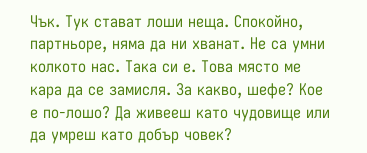Чък. Тук стават лоши неща. Спокойно, партньоре, няма да ни хванат. Не са умни колкото нас. Така си е. Това място ме кара да се замисля. За какво, шефе? Кое е по-лошо? Да живееш като чудовище или да умреш като добър човек?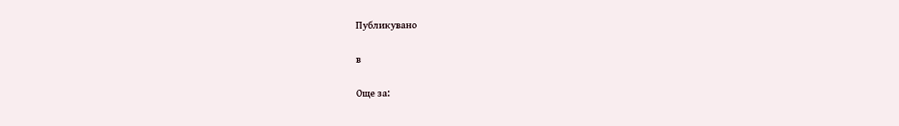Публикувано

в

Още за: